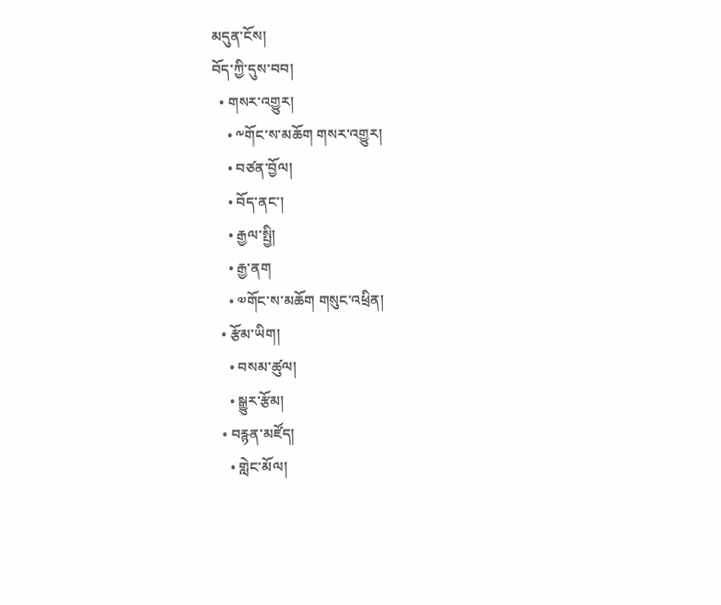མདུན་ངོས།
བོད་ཀྱི་དུས་བབ།
  • གསར་འགྱུར།
    • ༸གོང་ས་མཆོག གསར་འགྱུར།
    • བཙན་བྱོལ།
    • བོད་ནང་།
    • རྒྱལ་སྤྱི།
    • རྒྱ་ནག
    • ༧གོང་ས་མཆོག གསུང་འཕྲིན།
  • རྩོམ་ཡིག།
    • བསམ་ཚུལ།
    • སྒྱུར་རྩོམ།
  • བརྙན་མཛོད།
    • གླེང་མོལ།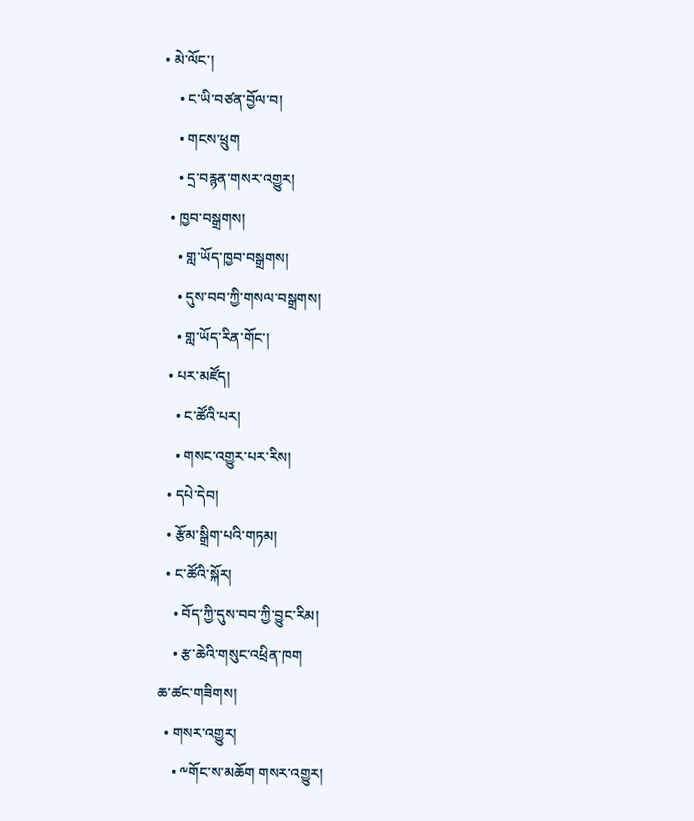• མེ་ལོང་།
    • ང་ཡི་བཙན་བྱོལ་བ།
    • གངས་ཕྲུག
    • དྲ་བརྙན་གསར་འགྱུར།
  • ཁྱབ་བསྒྲགས།
    • གླ་ཡོད་ཁྱབ་བསྒྲགས།
    • དུས་བབ་ཀྱི་གསལ་བསྒྲགས།
    • གླ་ཡོད་རིན་གོང་།
  • པར་མཛོད།
    • ང་ཚོའི་པར།
    • གསང་འགྱུར་པར་རིས།
  • དཔེ་དེབ།
  • རྩོམ་སྒྲིག་པའི་གཏམ།
  • ང་ཚོའི་སྐོར།
    • བོད་ཀྱི་དུས་བབ་ཀྱི་བྱུང་རིམ།
    • རྩ་ཆེའི་གསུང་འཕྲིན་ཁག
ཆ་ཚང་གཟིགས།
  • གསར་འགྱུར།
    • ༸གོང་ས་མཆོག གསར་འགྱུར།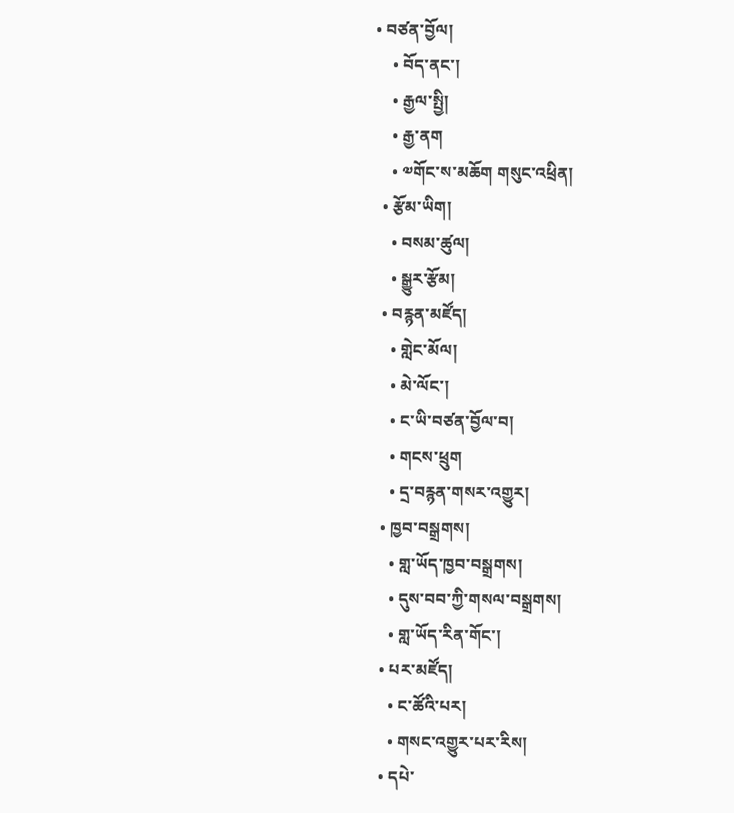• བཙན་བྱོལ།
    • བོད་ནང་།
    • རྒྱལ་སྤྱི།
    • རྒྱ་ནག
    • ༧གོང་ས་མཆོག གསུང་འཕྲིན།
  • རྩོམ་ཡིག།
    • བསམ་ཚུལ།
    • སྒྱུར་རྩོམ།
  • བརྙན་མཛོད།
    • གླེང་མོལ།
    • མེ་ལོང་།
    • ང་ཡི་བཙན་བྱོལ་བ།
    • གངས་ཕྲུག
    • དྲ་བརྙན་གསར་འགྱུར།
  • ཁྱབ་བསྒྲགས།
    • གླ་ཡོད་ཁྱབ་བསྒྲགས།
    • དུས་བབ་ཀྱི་གསལ་བསྒྲགས།
    • གླ་ཡོད་རིན་གོང་།
  • པར་མཛོད།
    • ང་ཚོའི་པར།
    • གསང་འགྱུར་པར་རིས།
  • དཔེ་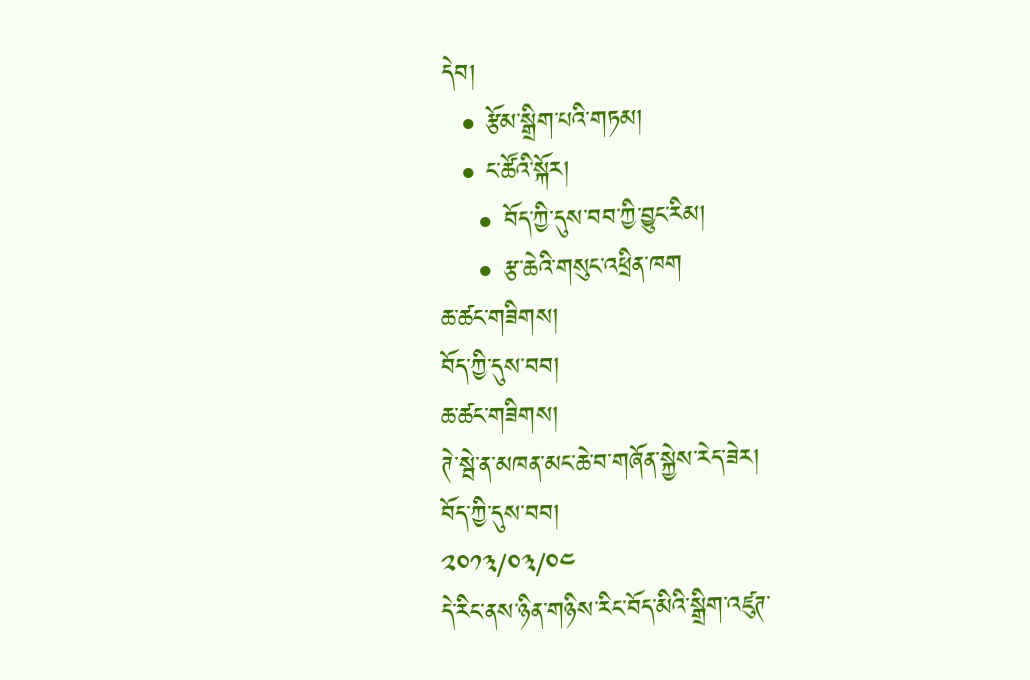དེབ།
  • རྩོམ་སྒྲིག་པའི་གཏམ།
  • ང་ཚོའི་སྐོར།
    • བོད་ཀྱི་དུས་བབ་ཀྱི་བྱུང་རིམ།
    • རྩ་ཆེའི་གསུང་འཕྲིན་ཁག
ཆ་ཚང་གཟིགས།
བོད་ཀྱི་དུས་བབ།
ཆ་ཚང་གཟིགས།
ཊེ་སྦེ་ན་མཁན་མང་ཆེ་བ་གཞོན་སྐྱེས་རེད་ཟེར།
བོད་ཀྱི་དུས་བབ།
༢༠༡༣/༠༣/༠༤
དེ་རིང་ནས་ཉིན་གཉིས་རིང་བོད་མིའི་སྒྲིག་འཛུཊ་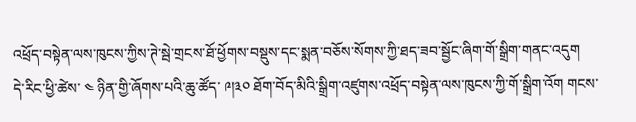འཕྲོད་བསྟེན་ལས་ཁུངས་ཀྱིས་ཊེ་སྦེ་གྲངས་ཐོ་ཕྱོགས་བསྡུས་དང་སྨན་བཅོས་སོགས་ཀྱི་ཐད་ཟབ་སྦྱོང་ཞིག་གོ་སྒྲིག་གནང་འདུག
དེ་རིང་ཕྱི་ཚེས་ ༤ ཉིན་གྱི་ཞོགས་པའི་ཆུ་ཚོད་ ༩།༣༠ ཐོག་བོད་མིའི་སྒྲིག་འཛུགས་འཕྲོད་བསྟེན་ལས་ཁུངས་ཀྱི་གོ་སྒྲིག་འོག གངས་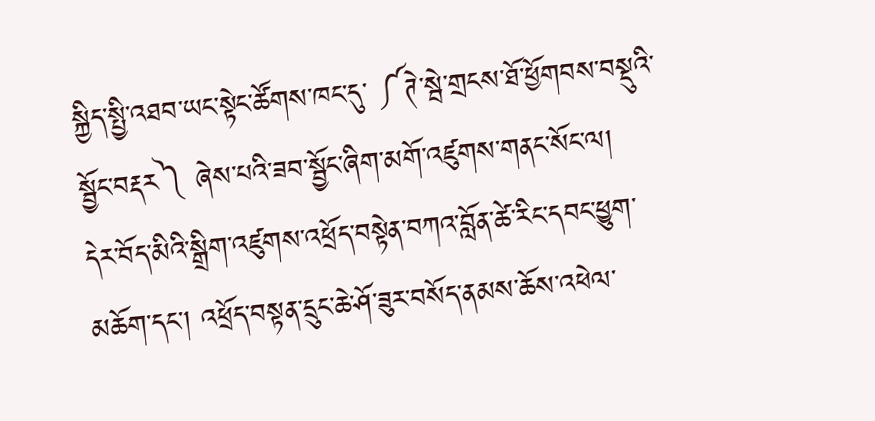སྐྱིད་སྤྱི་འཐབ་ཡང་སྟེང་ཚོགས་ཁང་དུ་ ༼ཊེ་སྦེ་གྲངས་ཐོ་ཕྱོགབས་བསྡུའི་སྦྱོང་བརྡར༽ ཞེས་པའི་ཟབ་སྦྱོང་ཞིག་མགོ་འཛུགས་གནང་སོང་ལ།   དེར་བོད་མིའི་སྒྲིག་འཛུགས་འཕྲོད་བསྟེན་བཀའ་བློན་ཚེ་རིང་དབང་ཕྱུག་མཆོག་དང་། འཕྲོད་བསྟན་དྲུང་ཆེ་ཤོ་ཟུར་བསོད་ནམས་ཆོས་འཕེལ་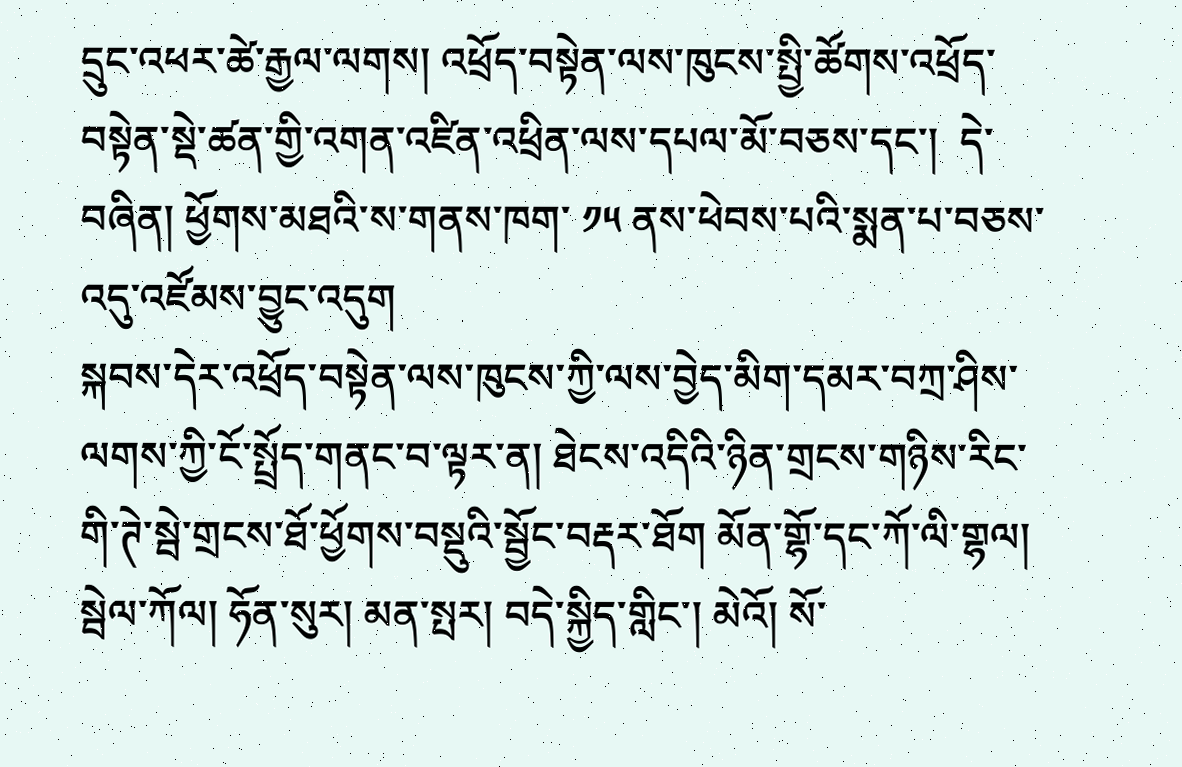དྲུང་འཕར་ཚེ་རྒྱལ་ལགས། འཕྲོད་བསྟེན་ལས་ཁུངས་སྤྱི་ཚོགས་འཕྲོད་བསྟེན་སྡེ་ཚན་གྱི་འགན་འཛིན་འཕྲིན་ལས་དཔལ་མོ་བཅས་དང་།  དེ་བཞིན། ཕྱོགས་མཐའི་ས་གནས་ཁག་ ༡༥ ནས་ཕེབས་པའི་སྨན་པ་བཅས་འདུ་འཛོམས་བྱུང་འདུག
སྐབས་དེར་འཕྲོད་བསྟེན་ལས་ཁུངས་ཀྱི་ལས་བྱེད་མིག་དམར་བཀྲ་ཤིས་ལགས་ཀྱི་ངོ་སྤྲོད་གནང་བ་ལྟར་ན། ཐེངས་འདིའི་ཉིན་གྲངས་གཉིས་རིང་གི་ཊེ་སྦེ་གྲངས་ཐོ་ཕྱོགས་བསྡུའི་སྦྱོང་བརྡར་ཐོག མོན་གྷོ་དང་ཀོ་ལི་གྷལ། སྦེལ་ཀོལ། ཧོན་སུར། མན་སྤར། བདེ་སྐྱིད་གླིང་། མེའོ། སོ་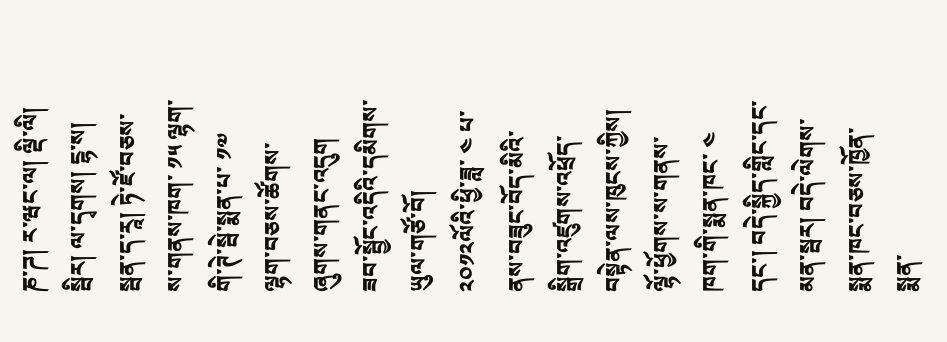ཎ་ཌ། ར་ཝང་ལ། ལྡི་ལི། སྦིར། ལ་དྭགས། ངྷ་ས། སྦན་ད་རཱ། ཏེ་ཛོ་བཅས་ས་གནས་ཁག་ ༡༥ ལྷག་གི་ཊེ་སྦེ་སྨན་པ་ ༡༧ ལྷག་བཅས་ཚོགས་ཞུགས་གནང་འདུག ཟབ་སྦྱོང་འདིའི་དམིགས་ཡུལ་གཙོ་བོ།  ༢༠༡༢ལོའི་ཕྱི་ཟླ་ ༤ པ་ནས་བཟུང་བོད་མིའི་སྒྲིག་འཛུགས་འཕྲོད་བསྟེན་ལས་ཁུངས་ཀྱིས། ལྷོ་ཕྱོགས་ས་གནས་ཁག་གི་སྨན་ཁང་ ༤ དང་། བདེ་སྐྱིད་གླིང་དང་མན་སྦར། བདེ་ལེགས་སྨན་ཁང་བཅས་ཁྱོན་སྨན་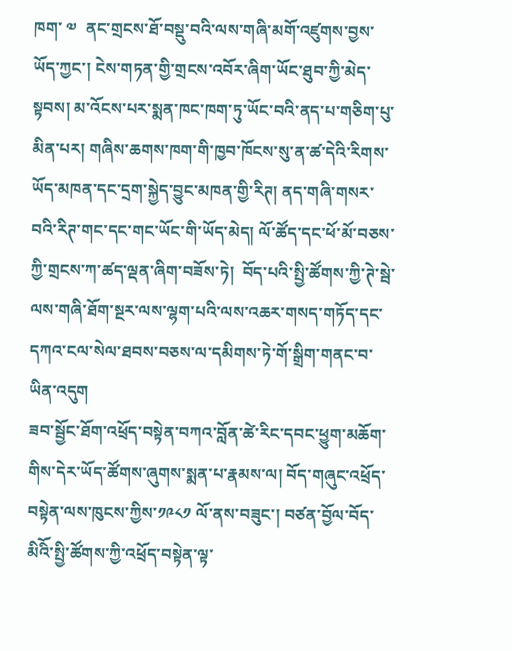ཁག་ ༧  ནང་གྲངས་ཐོ་བསྡུ་བའི་ལས་གཞི་མགོ་འཛུགས་བྱས་ཡོད་ཀྱང་། ངེས་གཏན་གྱི་གྲངས་འབོར་ཞིག་ཡོང་ཐུབ་ཀྱི་མེད་སྟབས། མ་འོངས་པར་སྨན་ཁང་ཁག་ཏུ་ཡོང་བའི་ནད་པ་གཅིག་པུ་མིན་པར། གཞིས་ཆགས་ཁག་གི་ཁྱབ་ཁོངས་སུ་ན་ཚ་དེའི་རིགས་ཡོད་མཁན་དང་དྲག་སྐྱེད་བྱུང་མཁན་གྱི་རིཊ། ནད་གཞི་གསར་བའི་རིཊ་གང་དང་གང་ཡོང་གི་ཡོད་མེད། ལོ་ཚོད་དང་ཕོ་མོ་བཅས་ཀྱི་གྲངས་ཀ་ཚད་ལྡན་ཞིག་བཟོས་ཏེ།  བོད་པའི་སྤྱི་ཚོགས་ཀྱི་ཊེ་སྦེ་ལས་གཞི་ཐོག་སྔར་ལས་ལྷག་པའི་ལས་འཆར་གསད་གཏོད་དང་དཀའ་ངལ་སེལ་ཐབས་བཅས་ལ་དམིགས་ཏེ་གོ་སྒྲིག་གནང་བ་ཡིན་འདུག
ཟབ་སྦྱོང་ཐོག་འཕྲོད་བསྟེན་བཀའ་བློན་ཚེ་རིང་དབང་ཕྱུག་མཆོག་གིས་དེར་ཡོད་ཚོགས་ཞུགས་སྨན་པ་རྣམས་ལ། བོད་གཞུང་འཕྲོད་བསྟེན་ལས་ཁུངས་ཀྱིས་༡༩༨༡ ལོ་ནས་བཟུང་། བཙན་བྱོལ་བོད་མིའིོ་སྤྱི་ཚོགས་ཀྱི་འཕྲོད་བསྟེན་ལྟ་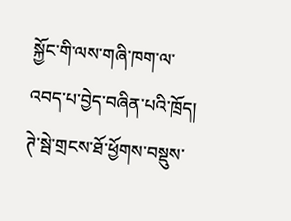སྐྱོང་གི་ལས་གཞི་ཁག་ལ་འབད་པ་བྱེད་བཞིན་པའི་ཁྲོད། ཊེ་སྦེ་གྲངས་ཐོ་ཕྱོགས་བསྡུས་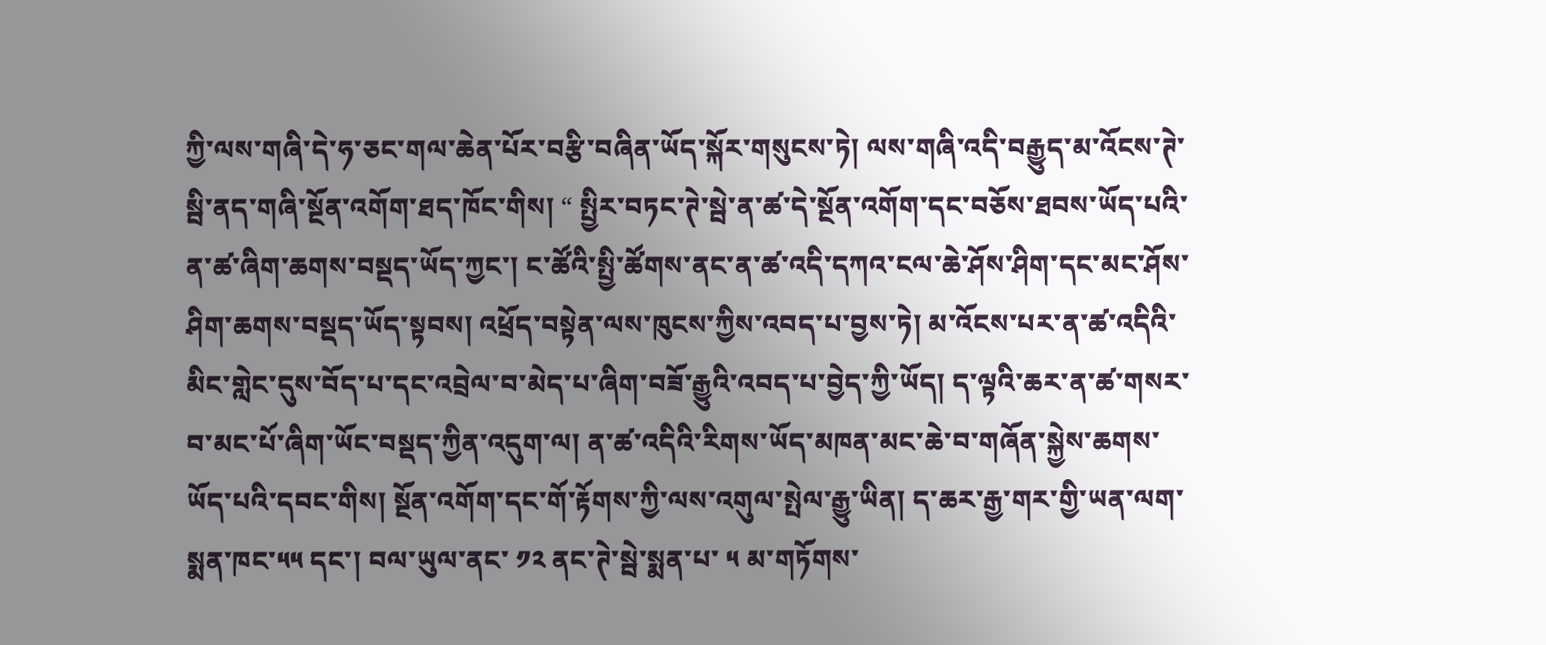ཀྱི་ལས་གཞི་དེ་ཧ་ཅང་གལ་ཆེན་པོར་བརྩི་བཞིན་ཡོད་སྐོར་གསུངས་ཏེ། ལས་གཞི་འདི་བརྒྱུད་མ་འོངས་ཊེ་སྦི་ནད་གཞི་སྔོན་འགོག་ཐད་ཁོང་གིས། “ སྤྱིར་བཏང་ཊེ་སྦེ་ན་ཚ་དེ་སྔོན་འགོག་དང་བཅོས་ཐབས་ཡོད་པའི་ན་ཚ་ཞིག་ཆགས་བསྡད་ཡོད་ཀྱང་། ང་ཚོའི་སྤྱི་ཚོགས་ནང་ན་ཚ་འདི་དཀའ་ངལ་ཆེ་ཤོས་ཤིག་དང་མང་ཤོས་ཤིག་ཆགས་བསྡད་ཡོད་སྟབས། འཕྲོད་བསྟེན་ལས་ཁུངས་ཀྱིས་འབད་པ་བྱས་ཏེ། མ་འོངས་པར་ན་ཚ་འདིའི་མིང་གླེང་དུས་བོད་པ་དང་འབྲེལ་བ་མེད་པ་ཞིག་བཟོ་རྒྱུའི་འབད་པ་བྱེད་ཀྱི་ཡོད། ད་ལྟའི་ཆར་ན་ཚ་གསར་བ་མང་པོ་ཞིག་ཡོང་བསྡད་ཀྱིན་འདུག་ལ། ན་ཚ་འདིའི་རིགས་ཡོད་མཁན་མང་ཆེ་བ་གཞོན་སྐྱེས་ཆགས་ཡོད་པའི་དབང་གིས། སྔོན་འགོག་དང་གོ་རྟོགས་ཀྱི་ལས་འགུལ་སྤེལ་རྒྱུ་ཡིན། ད་ཆར་རྒྱ་གར་གྱི་ཡན་ལག་སྨན་ཁང་༥༥ དང་། བལ་ཡུལ་ནང་ ༡༢ ནང་ཊེ་སྦེ་སྨན་པ་ ༥ མ་གཏོགས་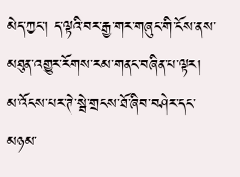མེད་ཀྱང་། ད་ལྟའི་བར་རྒྱ་གར་གཞུང་གི་ངོས་ནས་མཐུན་འགྱུར་རོགས་རམ་གནང་བཞིན་པ་ལྟར།  མ་འོངས་པར་ཊེ་སྦེ་གྲངས་ཐོ་ཞིབ་བཤེར་དང་མཉམ་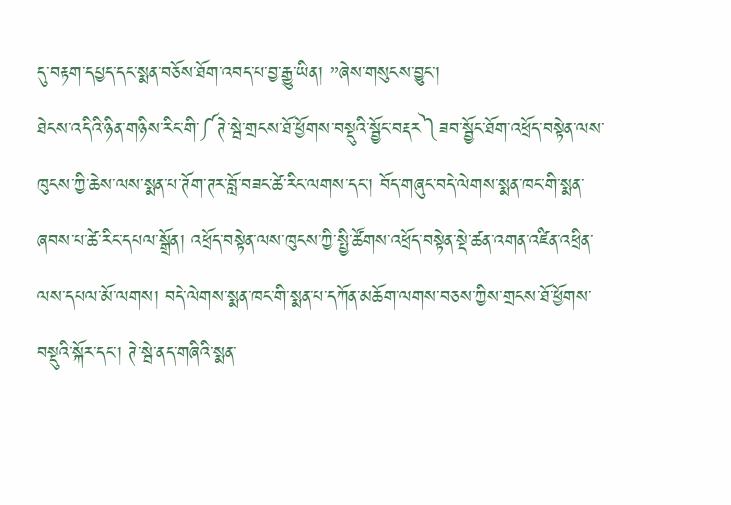དུ་བརྟག་དཔྱད་དང་སྨན་བཅོས་ཐོག་འབད་པ་བྱ་རྒྱུ་ཡིན། ”ཞེས་གསུངས་བྱུང་།
ཐེངས་འདིའི་ཉིན་གཉིས་རིང་གི་༼ཊེ་སྦེ་གྲངས་ཐོ་ཕྱོགས་བསྡུའི་སྦྱོང་བརྡར༽ཟབ་སྦྱོང་ཐོག་འཕྲོད་བསྟེན་ལས་ཁུངས་ཀྱི་ཆེས་ལས་སྨན་པ་ཊོག་ཊར་བློ་བཟང་ཚེ་རིང་ལགས་དང་། བོད་གཞུང་བདེ་ལེགས་སྨན་ཁང་གི་སྨན་ཞབས་པ་ཚེ་རིང་དཔལ་སྒྲོན། འཕྲོད་བསྟེན་ལས་ཁུངས་ཀྱི་སྤྱི་ཚོགས་འཕྲོད་བསྟེན་སྡེ་ཚན་འགན་འཛིན་འཕྲིན་ལས་དཔལ་མོ་ལགས། བདེ་ལེགས་སྨན་ཁང་གི་སྨན་པ་དཀོན་མཆོག་ལགས་བཅས་ཀྱིས་གྲངས་ཐོ་ཕྱོགས་བསྡུའི་སྐོར་དང་། ཊེ་སྦེ་ནད་གཞིའི་སྨན་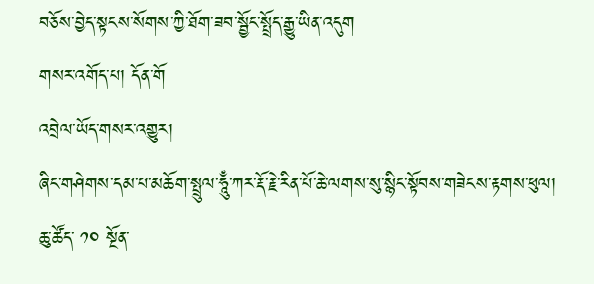བཅོས་བྱེད་སྟངས་སོགས་ཀྱི་ཐོག་ཟབ་སྦྱོང་སྤྲོད་རྒྱུ་ཡིན་འདུག
གསར་འགོད་པ། དོན་གོ
འབྲེལ་ཡོད་གསར་འགྱུར།
ཞིང་གཤེགས་དམ་པ་མཆོག་སྤྲུལ་ཧཱུྃ་ཀར་རྡོ་རྗེ་རིན་པོ་ཆེ་ལགས་སུ་སྙིང་སྟོབས་གཟེངས་རྟགས་ཕུལ།
ཆུ་ཚོད་ ༡༠ སྔོན་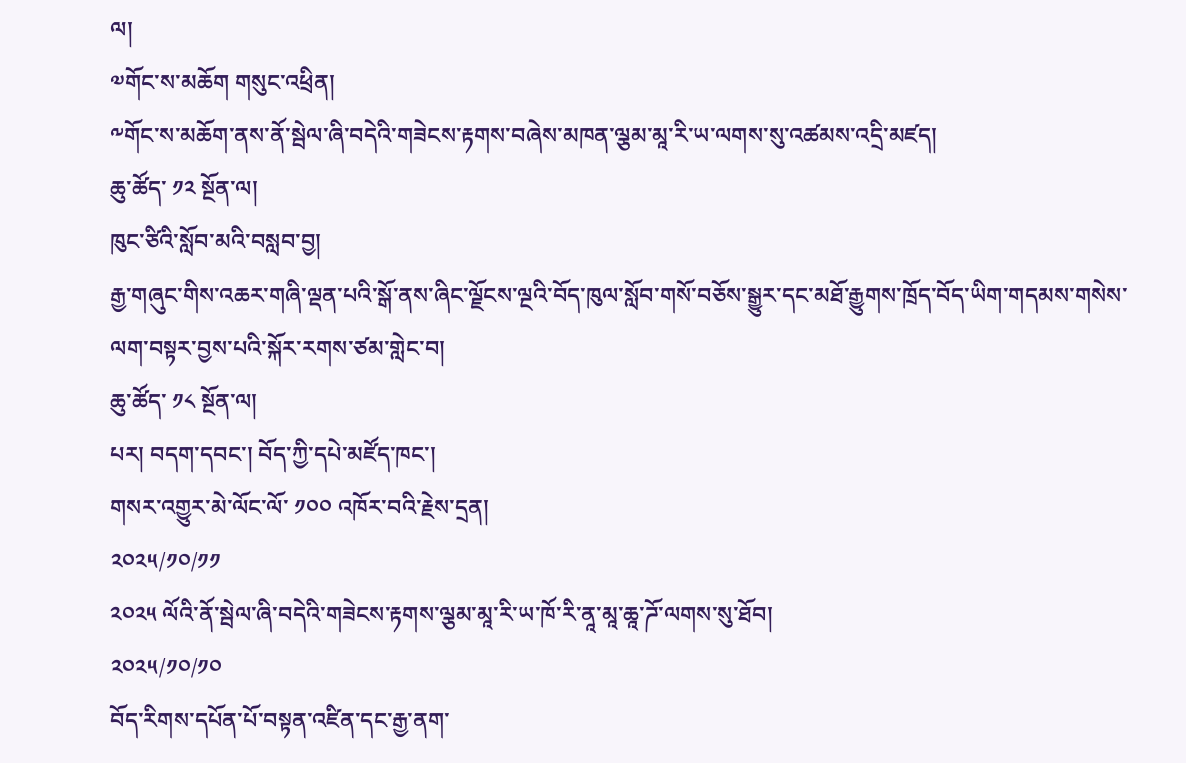ལ།
༧གོང་ས་མཆོག གསུང་འཕྲིན།
༸གོང་ས་མཆོག་ནས་ནོ་སྦེལ་ཞི་བདེའི་གཟེངས་རྟགས་བཞེས་མཁན་ལྕམ་མཱ་རི་ཡ་ལགས་སུ་འཚམས་འདྲི་མཛད།
ཆུ་ཚོད་ ༡༢ སྔོན་ལ།
ཁུང་ཙིའི་སློབ་མའི་བསླབ་བྱ།
རྒྱ་གཞུང་གིས་འཆར་གཞི་ལྡན་པའི་སྒོ་ནས་ཞིང་ལྗོངས་ལྔའི་བོད་ཁུལ་སློབ་གསོ་བཅོས་སྒྱུར་དང་མཐོ་རྒྱུགས་ཁྲོད་བོད་ཡིག་གདམས་གསེས་ལག་བསྟར་བྱས་པའི་སྐོར་རགས་ཙམ་གླེང་བ།
ཆུ་ཚོད་ ༡༨ སྔོན་ལ།
པར། བདག་དབང་། བོད་ཀྱི་དཔེ་མཛོད་ཁང་།
གསར་འགྱུར་མེ་ལོང་ལོ་ ༡༠༠ འཁོར་བའི་རྗེས་དྲན།
༢༠༢༥/༡༠/༡༡
༢༠༢༥ ལོའི་ནོ་སྦེལ་ཞི་བདེའི་གཟེངས་རྟགས་ལྕམ་མཱ་རི་ཡ་ཁོ་རི་ནཱ་མཱ་ཆཱ་ཌོ་ལགས་སུ་ཐོབ།
༢༠༢༥/༡༠/༡༠
བོད་རིགས་དཔོན་པོ་བསྟན་འཛིན་དང་རྒྱ་ནག་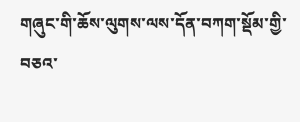གཞུང་གི་ཆོས་ལུགས་ལས་དོན་བཀག་སྡོམ་གྱི་བཅའ་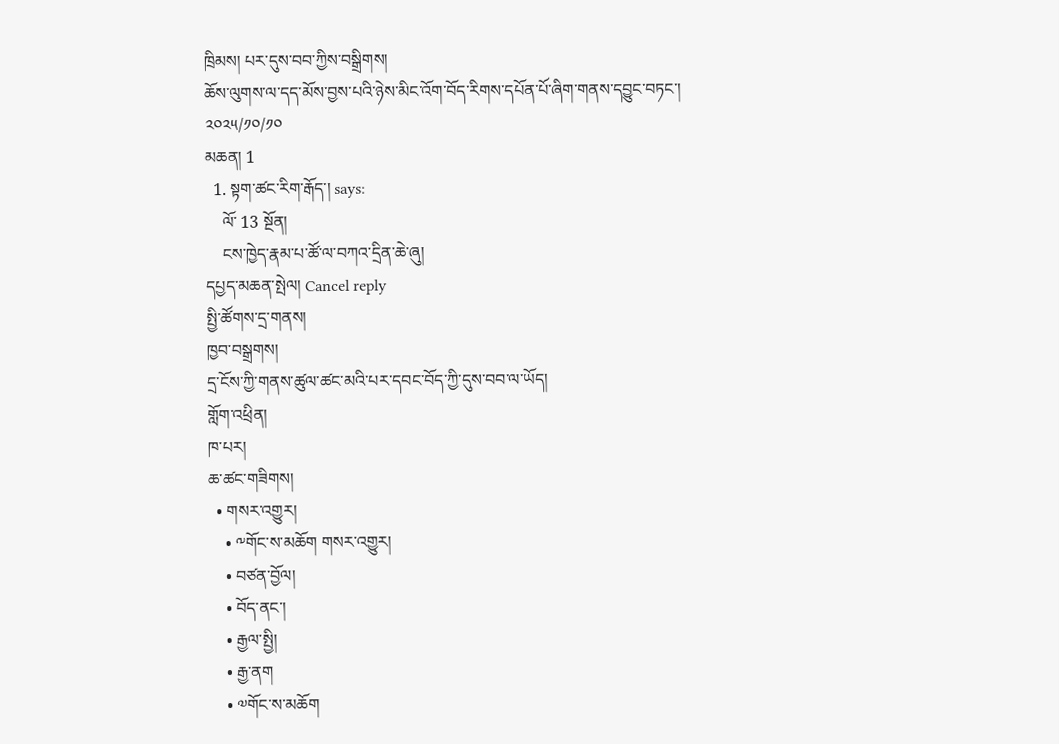ཁྲིམས། པར་དུས་བབ་ཀྱིས་བསྒྲིགས།
ཆོས་ལུགས་ལ་དད་མོས་བྱས་པའི་ཉེས་མིང་འོག་བོད་རིགས་དཔོན་པོ་ཞིག་གནས་དབྱུང་བཏང་།
༢༠༢༥/༡༠/༡༠
མཆན། 1
  1. སྟག་ཚང་རིག་རྒོད་། says:
    ལོ་ 13 སྔོན།
    ངས་ཁྱེད་རྣམ་པ་ཚོ་ལ་བཀའ་དྲིན་ཆེ་ཞུ།
དཔྱད་མཆན་སྤེལ། Cancel reply
སྤྱི་ཚོགས་དྲ་གནས།
ཁྱབ་བསྒྲགས།
དྲ་ངོས་ཀྱི་གནས་ཚུལ་ཚང་མའི་པར་དབང་བོད་ཀྱི་དུས་བབ་ལ་ཡོད།
གློག་འཕྲིན།
ཁ་པར།
ཆ་ཚང་གཟིགས།
  • གསར་འགྱུར།
    • ༸གོང་ས་མཆོག གསར་འགྱུར།
    • བཙན་བྱོལ།
    • བོད་ནང་།
    • རྒྱལ་སྤྱི།
    • རྒྱ་ནག
    • ༧གོང་ས་མཆོག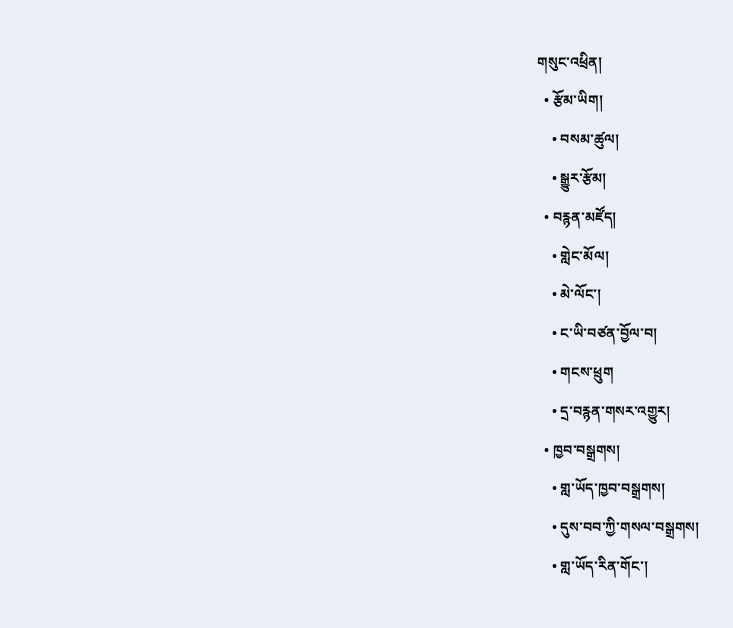གསུང་འཕྲིན།
  • རྩོམ་ཡིག།
    • བསམ་ཚུལ།
    • སྒྱུར་རྩོམ།
  • བརྙན་མཛོད།
    • གླེང་མོལ།
    • མེ་ལོང་།
    • ང་ཡི་བཙན་བྱོལ་བ།
    • གངས་ཕྲུག
    • དྲ་བརྙན་གསར་འགྱུར།
  • ཁྱབ་བསྒྲགས།
    • གླ་ཡོད་ཁྱབ་བསྒྲགས།
    • དུས་བབ་ཀྱི་གསལ་བསྒྲགས།
    • གླ་ཡོད་རིན་གོང་།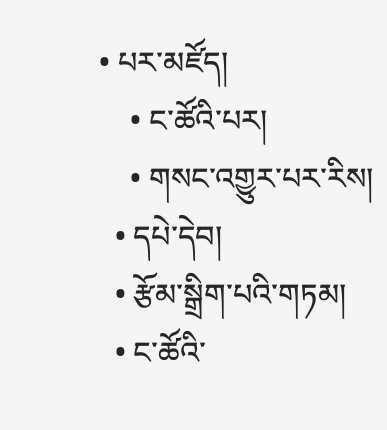• པར་མཛོད།
    • ང་ཚོའི་པར།
    • གསང་འགྱུར་པར་རིས།
  • དཔེ་དེབ།
  • རྩོམ་སྒྲིག་པའི་གཏམ།
  • ང་ཚོའི་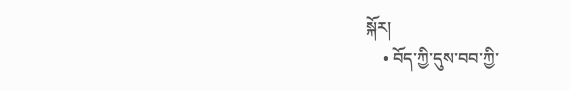སྐོར།
    • བོད་ཀྱི་དུས་བབ་ཀྱི་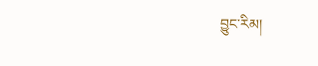བྱུང་རིམ།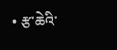• རྩ་ཆེའི་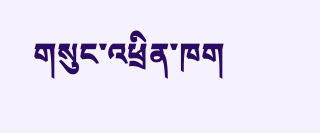གསུང་འཕྲིན་ཁག